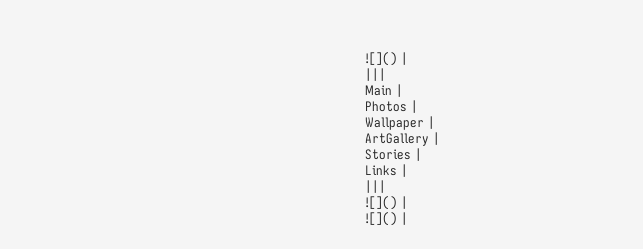![]() |
|||
Main |
Photos |
Wallpaper |
ArtGallery |
Stories |
Links |
|||
![]() |
![]() |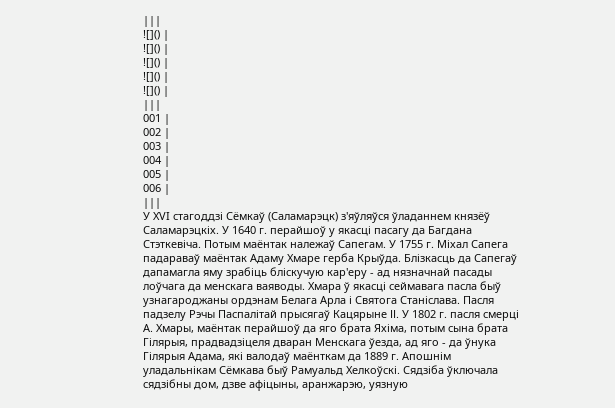|||
![]() |
![]() |
![]() |
![]() |
![]() |
|||
001 |
002 |
003 |
004 |
005 |
006 |
|||
У XVI стагоддзі Сёмкаў (Саламарэцк) з'яўляўся ўладаннем князёў Саламарэцкіх. У 1640 г. перайшоў у якасці пасагу да Багдана Стэткевіча. Потым маёнтак належаў Сапегам. У 1755 г. Міхал Сапега падараваў маёнтак Адаму Хмаре герба Крыўда. Блізкасць да Сапегаў дапамагла яму зрабіць бліскучую кар'еру - ад нязначнай пасады лоўчага да менскага ваяводы. Хмара ў якасці сеймавага пасла быў узнагароджаны ордэнам Белага Арла і Святога Станіслава. Пасля падзелу Рэчы Паспалітай прысягаў Кацярыне ІІ. У 1802 г. пасля смерці А. Хмары, маёнтак перайшоў да яго брата Яхіма, потым сына брата Гілярыя, прадвадзіцеля дваран Менскага ўезда, ад яго - да ўнука Гілярыя Адама, які валодаў маёнткам да 1889 г. Апошнім уладальнікам Сёмкава быў Рамуальд Хелкоўскі. Сядзіба ўключала сядзібны дом, дзве афіцыны, аранжарэю, уязную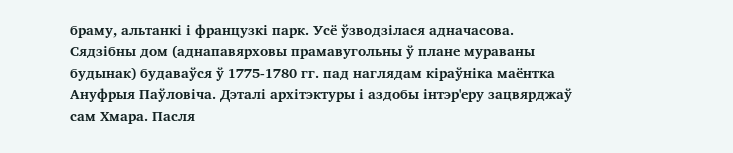браму, альтанкі і французкі парк. Усё ўзводзілася адначасова. Сядзібны дом (аднапавярховы прамавугольны ў плане мураваны будынак) будаваўся ў 1775-1780 гг. пад наглядам кіраўніка маёнтка Ануфрыя Паўловіча. Дэталі архітэктуры і аздобы інтэр'еру зацвярджаў сам Хмара. Пасля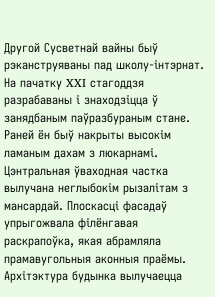Другой Сусветнай вайны быў рэканструяваны пад школу-інтэрнат. На пачатку XXI стагоддзя разрабаваны і знаходзіцца ў занядбаным паўразбураным стане. Раней ён быў накрыты высокім ламаным дахам з люкарнамі. Цэнтральная ўваходная частка вылучана неглыбокім рызалітам з мансардай. Плоскасці фасадаў упрыгожвала філёнгавая раскрапоўка, якая абрамляла прамавугольныя аконныя праёмы. Архітэктура будынка вылучаецца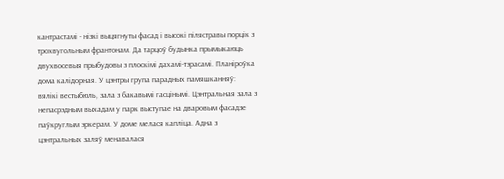кантрастамі - нізкі выцягнуты фасад і высокі пілястравы порцік з трохвугольным франтонам. Да тарцоў будынка прымыкаюць двухвосевыя прыбудовы з плоскімі дахамі-тэрасамі. Планіроўка дома калідорная. У цэнтры група парадных памяшканняў: вялікі вестыбюль, зала з бакавымі гасцінымі. Цэнтральная зала з непасрэдным выхадам у парк выступае на дваровым фасадзе паўкруглым эркерам. У доме мелася капліца. Адна з цэнтральных заляў менавалася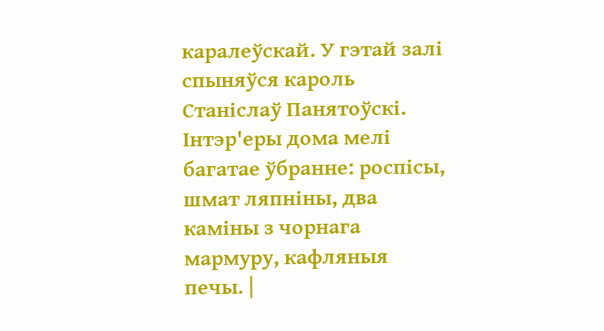каралеўскай. У гэтай залі спыняўся кароль Станіслаў Панятоўскі. Інтэр'еры дома мелі багатае ўбранне: роспісы, шмат ляпніны, два каміны з чорнага мармуру, кафляныя печы. |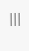|||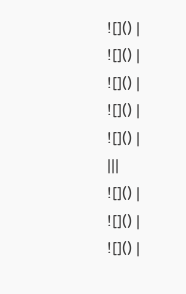![]() |
![]() |
![]() |
![]() |
![]() |
|||
![]() |
![]() |
![]() |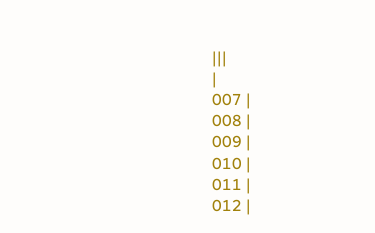|||
|
007 |
008 |
009 |
010 |
011 |
012 |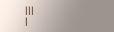|||
|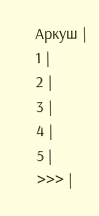Аркуш |
1 |
2 |
3 |
4 |
5 |
>>> |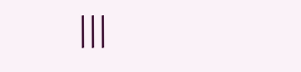|||